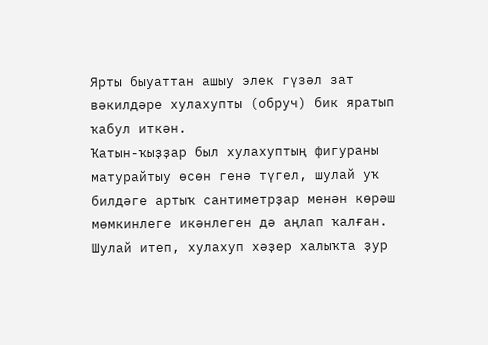Ярты быуаттан ашыу элек гүзәл зат вәкилдәре хулахупты (обруч) бик яратып ҡабул иткән.
Ҡатын-ҡыҙҙар был хулахуптың фигураны матурайтыу өсөн генә түгел, шулай уҡ билдәге артыҡ сантиметрҙар менән көрәш мөмкинлеге икәнлеген дә аңлап ҡалған.
Шулай итеп, хулахуп хәҙер халыҡта ҙур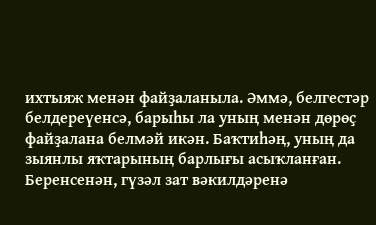ихтыяж менән файҙаланыла. Әммә, белгестәр белдереүенсә, барыһы ла уның менән дөрөҫ файҙалана белмәй икән. Баҡтиһәң, уның да зыянлы яҡтарының барлығы асыҡланған.
Беренсенән, гүзәл зат вәкилдәренә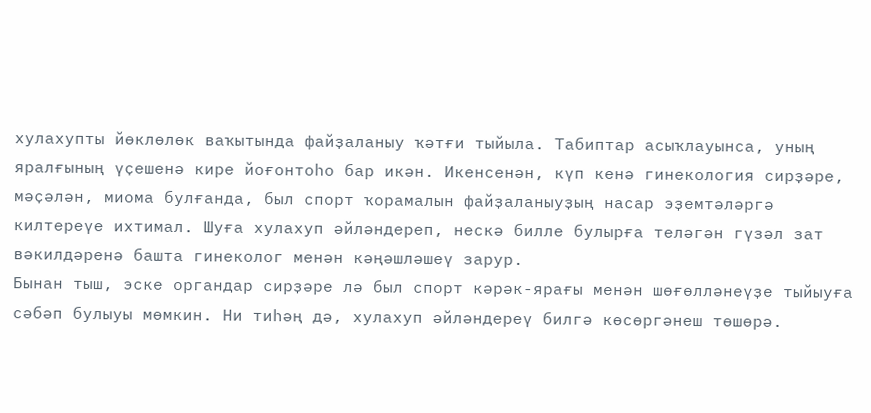хулахупты йөклөлөк ваҡытында файҙаланыу ҡәтғи тыйыла. Табиптар асыҡлауынса, уның яралғының үҫешенә кире йоғонтоһо бар икән. Икенсенән, күп кенә гинекология сирҙәре, мәҫәлән, миома булғанда, был спорт ҡорамалын файҙаланыуҙың насар эҙемтәләргә килтереүе ихтимал. Шуға хулахуп әйләндереп, нескә билле булырға теләгән гүзәл зат вәкилдәренә башта гинеколог менән кәңәшләшеү зарур.
Бынан тыш, эске органдар сирҙәре лә был спорт кәрәк-ярағы менән шөғөлләнеүҙе тыйыуға сәбәп булыуы мөмкин. Ни тиһәң дә, хулахуп әйләндереү билгә көсөргәнеш төшөрә.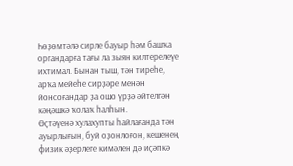Һөҙөмтәлә сирле бауыр һәм башҡа органдарға тағы ла зыян килтерелеүе ихтимал. Бынан тыш, тән тиреһе, арҡа мейеһе сирҙәре менән йонсоғандар ҙа ошо үрҙә әйтелгән кәңәшкә ҡолаҡ һалһын.
Өҫтәүенә хулахупты һайлағанда тән ауырлығын, буй оҙонлоғон, кешенең физик әҙерлеге кимәлен дә иҫәпкә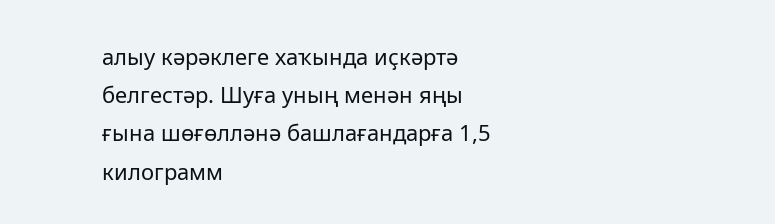алыу кәрәклеге хаҡында иҫкәртә белгестәр. Шуға уның менән яңы ғына шөғөлләнә башлағандарға 1,5 килограмм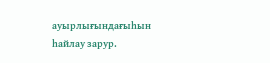ауырлығындағыһын һайлау зарур.